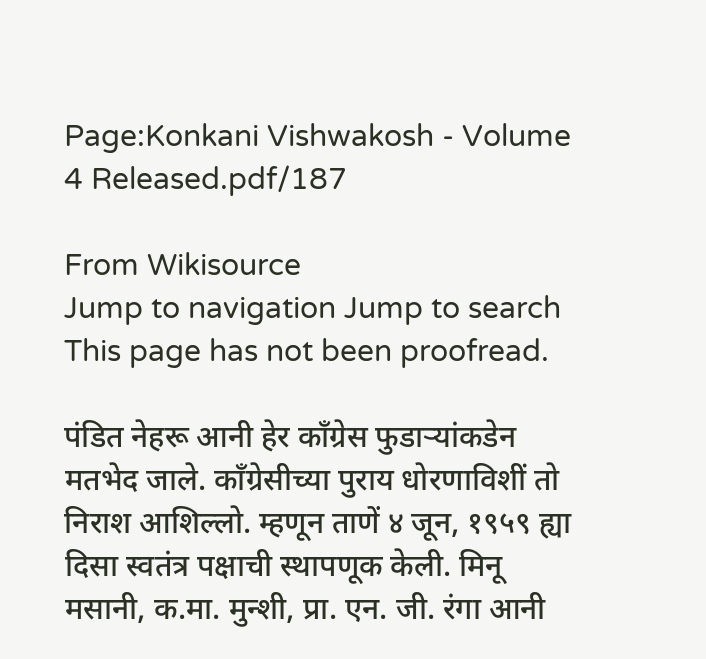Page:Konkani Vishwakosh - Volume 4 Released.pdf/187

From Wikisource
Jump to navigation Jump to search
This page has not been proofread.

पंडित नेहरू आनी हेर काँग्रेस फुडाऱ्यांकडेन मतभेद जाले. काँग्रेसीच्या पुराय धोरणाविशीं तो निराश आशिल्लो. म्हणून ताणें ४ जून, १९५९ ह्या दिसा स्वतंत्र पक्षाची स्थापणूक केली. मिनू मसानी, क.मा. मुन्शी, प्रा. एन. जी. रंगा आनी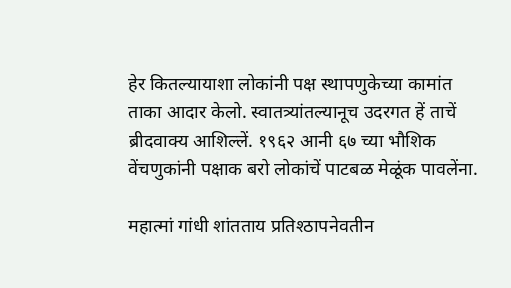हेर कितल्यायाशा लोकांनी पक्ष स्थापणुकेच्या कामांत ताका आदार केलो. स्वातत्र्यांतल्यानूच उदरगत हें ताचें ब्रीदवाक्य आशिल्लें. १९६२ आनी ६७ च्या भौशिक वेंचणुकांनी पक्षाक बरो लोकांचें पाटबळ मेळूंक पावलेंना.

महात्मां गांधी शांतताय प्रतिश्ठापनेवतीन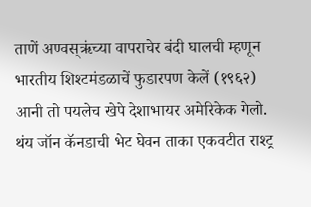ताणें अण्वस्ऋंच्या वापराचेर बंदी घालची म्हणून भारतीय शिश्टमंडळाचें फुडारपण केलें (१९६२) आनी तो पयलेच खेपे देशाभायर अमेरिकेक गेलो. थंय जॉन कॅनडाची भेट घेवन ताका एकवटीत राश्ट्र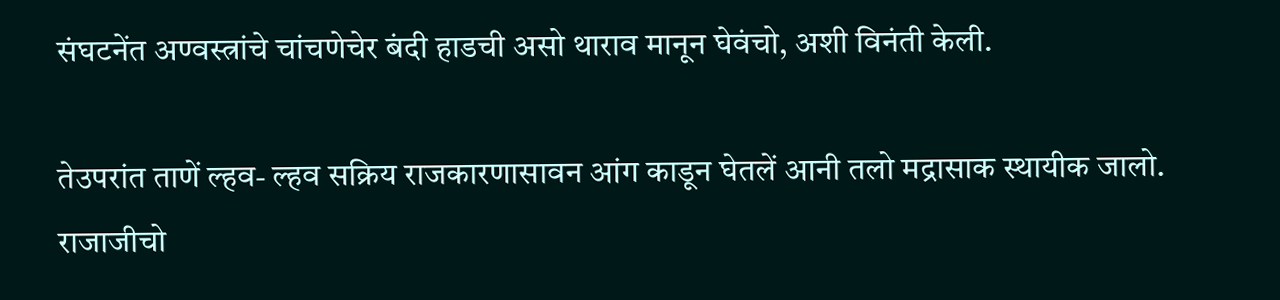संघटनेंत अण्वस्त्रांचे चांचणेचेर बंदी हाडची असो थाराव मानून घेवंचो, अशी विनंती केली.

तेउपरांत ताणें ल्हव- ल्हव सक्रिय राजकारणासावन आंग काडून घेतलें आनी तलो मद्रासाक स्थायीक जालो. राजाजीचो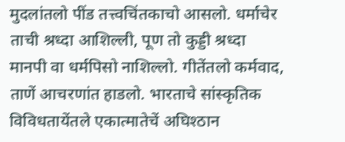मुदलांतलो पींड तत्त्वचिंतकाचो आसलो. धर्माचेर ताची श्रध्दा आशिल्ली, पूण तो कुड्डी श्रध्दा मानपी वा धर्मपिसो नाशिल्लो. गीतेंतलो कर्मवाद, ताणें आचरणांत हाडलो. भारताचे सांस्कृतिक विविधतायेंतले एकात्मातेचें अघिश्ठान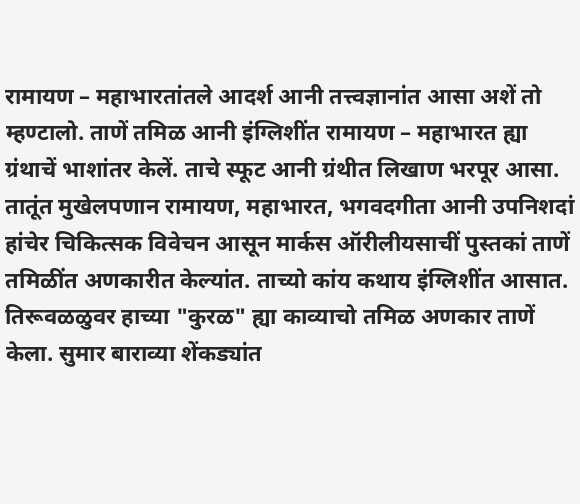रामायण – महाभारतांतले आदर्श आनी तत्त्वज्ञानांत आसा अशें तो म्हण्टालो. ताणें तमिळ आनी इंग्लिशींत रामायण – महाभारत ह्या ग्रंथाचें भाशांतर केलें. ताचे स्फूट आनी ग्रंथीत लिखाण भरपूर आसा. तातूंत मुखेलपणान रामायण, महाभारत, भगवदगीता आनी उपनिशदां हांचेर चिकित्सक विवेचन आसून मार्कस ऑरीलीयसाचीं पुस्तकां ताणें तमिळींत अणकारीत केल्यांत. ताच्यो कांय कथाय इंग्लिशींत आसात. तिरूवळळुवर हाच्या "कुरळ" ह्या काव्याचो तमिळ अणकार ताणें केला. सुमार बाराव्या शेंकड्यांत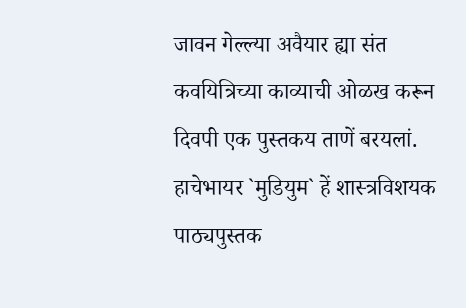जावन गेल्ल्या अवैयार ह्या संत कवयित्रिच्या काव्याची ओळख करून दिवपी एक पुस्तकय ताणें बरयलां. हाचेभायर `मुडियुम` हें शास्त्रविशयक पाठ्यपुस्तक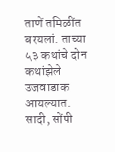ताणें तमिळींत बरयलां. ताच्या ५३ कथांचे दोन कथांझेले उजवाडाक आयल्यात. सादी, सोंपी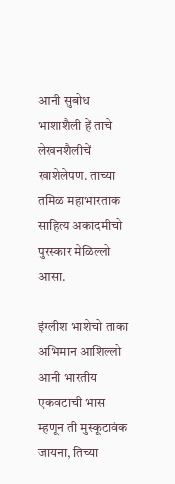आनी सुबोध भाशाशैली हें ताचे लेखनशैलीचें खाशेलेपण. ताच्या तमिळ महाभारताक साहित्य अकादमीचो पुरस्कार मेळिल्लो आसा.

इंग्लीश भाशेचो ताका अभिमान आशिल्लो आनी भारतीय एकवटाची भास म्हणून ती मुस्कूटावंक जायना, तिच्या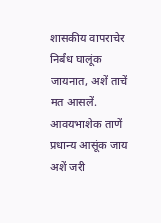शासकीय वापराचेर निर्बंध घालूंक जायनात, अशें ताचें मत आसलें. आवयभाशेक ताणें प्रधान्य आसूंक जाय अशें जरी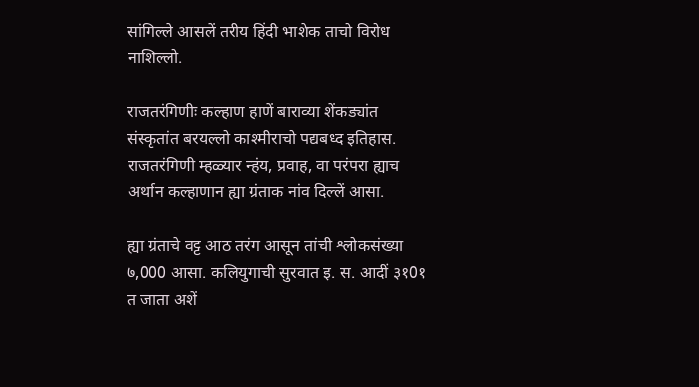सांगिल्ले आसलें तरीय हिंदी भाशेक ताचो विरोध नाशिल्लो.

राजतरंगिणीः कल्हाण हाणें बाराव्या शेंकड्यांत संस्कृतांत बरयल्लो काश्मीराचो पद्यबध्द इतिहास. राजतरंगिणी म्हळ्यार न्हंय, प्रवाह, वा परंपरा ह्याच अर्थान कल्हाणान ह्या ग्रंताक नांव दिल्लें आसा.

ह्या ग्रंताचे वट्ट आठ तरंग आसून तांची श्लोकसंख्या ७,000 आसा. कलियुगाची सुरवात इ. स. आदीं ३१0१ त जाता अशें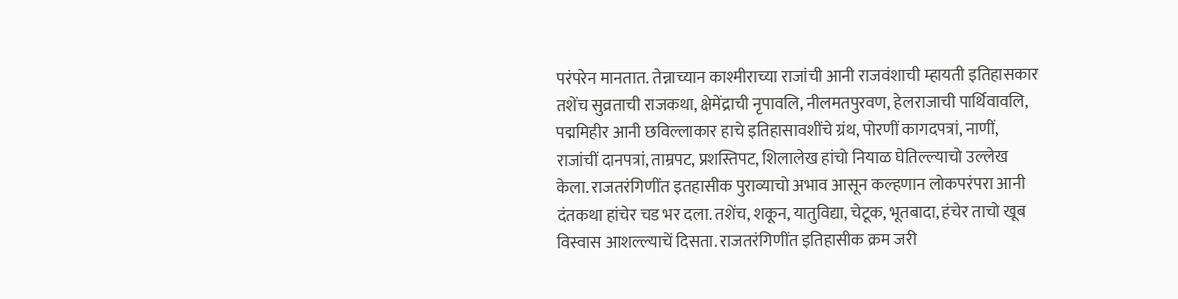परंपरेन मानतात. तेन्नाच्यान काश्मीराच्या राजांची आनी राजवंशाची म्हायती इतिहासकार तशेंच सुव्रताची राजकथा, क्षेमेंद्राची नृपावलि, नीलमतपुरवण, हेलराजाची पार्थिवावलि, पद्ममिहीर आनी छविल्लाकार हाचे इतिहासावशींचे ग्रंथ, पोरणीं कागदपत्रां, नाणीं, राजांचीं दानपत्रां, ताम्रपट, प्रशस्तिपट, शिलालेख हांचो नियाळ घेतिल्ल्याचो उल्लेख केला. राजतरंगिणींत इतहासीक पुराव्याचो अभाव आसून कल्हणान लोकपरंपरा आनी दंतकथा हांचेर चड भर दला. तशेंच, शकून, यातुविद्या, चेटूक, भूतबादा, हंचेर ताचो खूब विस्वास आशल्ल्याचें दिसता. राजतरंगिणींत इतिहासीक क्रम जरी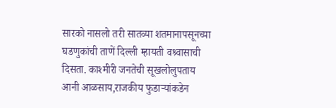सारको नासलो तरी सातव्या शतमानापसूनच्या घडणुकांची ताणें दिल्ली म्हायती वश्र्वासाची दिसता. काश्मीरी जनतेची सूखलोलुपताय आनी आळसाय,राजकीय फुडाऱ्यांकडेन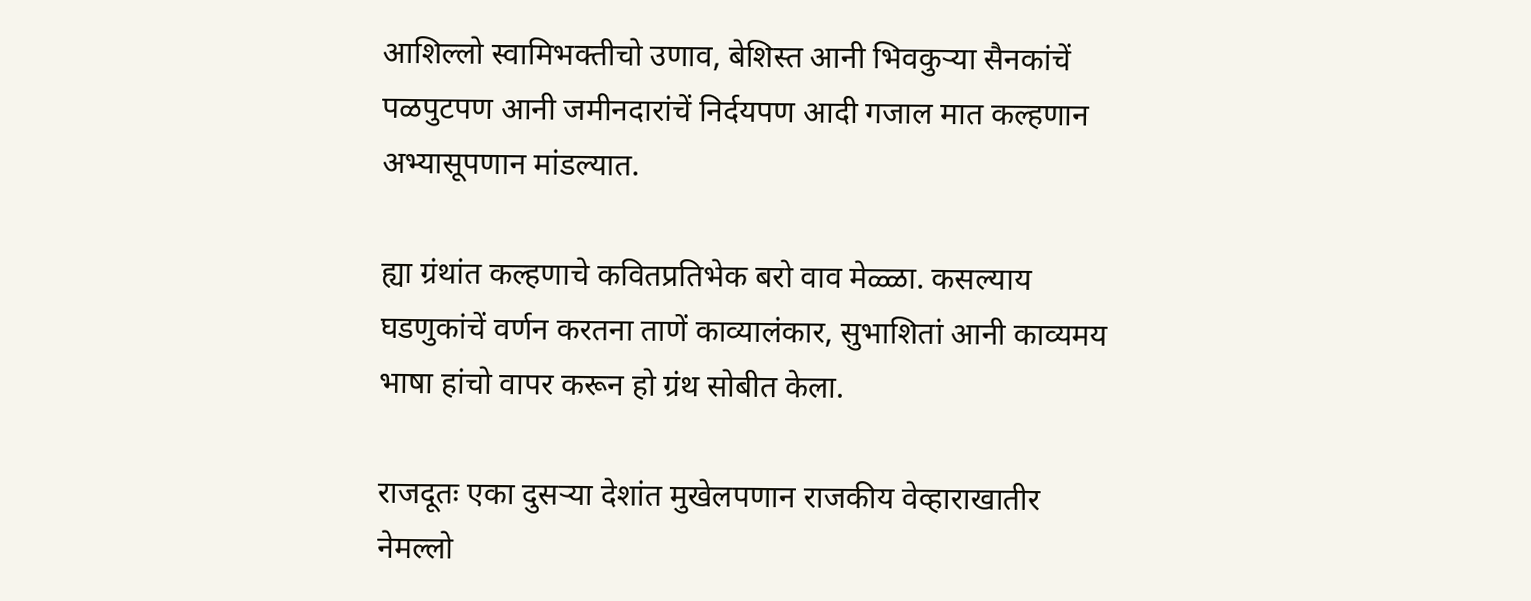आशिल्लो स्वामिभक्तीचो उणाव, बेशिस्त आनी भिवकुऱ्या सैनकांचें पळपुटपण आनी जमीनदारांचें निर्दयपण आदी गजाल मात कल्हणान अभ्यासूपणान मांडल्यात.

ह्या ग्रंथांत कल्हणाचे कवितप्रतिभेक बरो वाव मेळ्ळा. कसल्याय घडणुकांचें वर्णन करतना ताणें काव्यालंकार, सुभाशितां आनी काव्यमय भाषा हांचो वापर करून हो ग्रंथ सोबीत केला.

राजदूतः एका दुसऱ्या देशांत मुखेलपणान राजकीय वेव्हाराखातीर नेमल्लो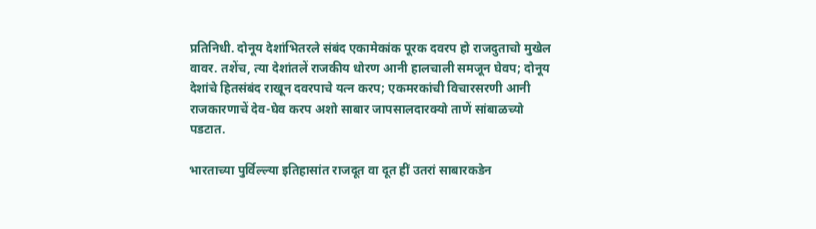प्रतिनिधी. दोनूय देशांभितरले संबंद एकामेकांक पूरक दवरप हो राजदुताचो मुखेल वावर. तशेंच, त्या देशांतलें राजकीय धोरण आनी हालचाली समजून घेवप; दोनूय देशांचे हितसंबंद राखून दवरपाचे यत्न करप; एकमरकांची विचारसरणी आनी राजकारणाचें देव-घेव करप अशो साबार जापसालदारक्यो ताणें सांबाळच्यो पडटात.

भारताच्या पुर्विल्ल्या इतिहासांत राजदूत वा दूत हीं उतरां साबारकडेन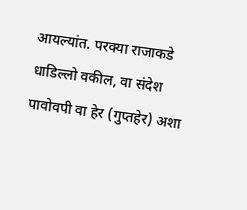आयल्यांत. परक्या राजाकडे धाडिल्लो वकील, वा संदेश पावोवपी वा हेर (गुप्तहेर) अशा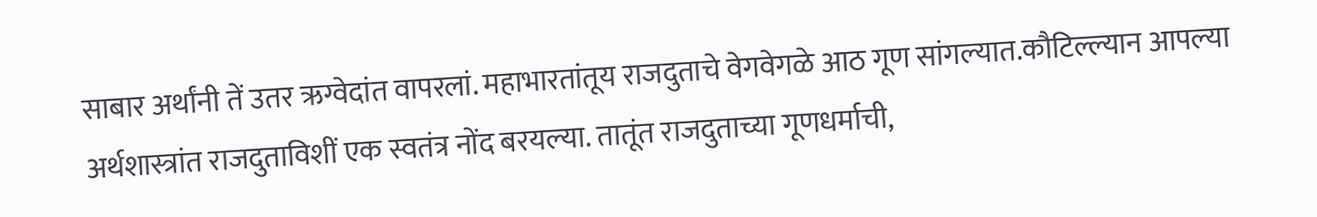साबार अर्थांनी तें उतर ऋग्वेदांत वापरलां. महाभारतांतूय राजदुताचे वेगवेगळे आठ गूण सांगल्यात.कौटिल्ल्यान आपल्या अर्थशास्त्रांत राजदुताविशीं एक स्वतंत्र नोंद बरयल्या. तातूंत राजदुताच्या गूणधर्माची,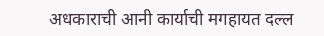अधकाराची आनी कार्याची मगहायत दल्ल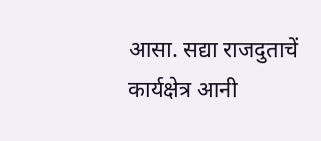आसा. सद्या राजदुताचें कार्यक्षेत्र आनी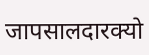जापसालदारक्यो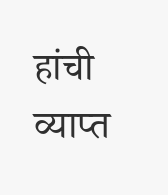हांची व्याप्त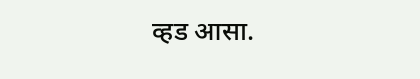व्हड आसा.